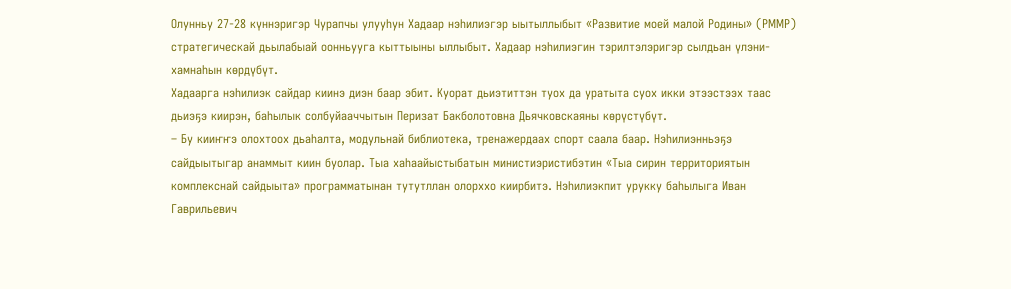Олунньу 27-28 күннэригэр Чурапчы улууһун Хадаар нэһилиэгэр ыытыллыбыт «Развитие моей малой Родины» (РММР) стратегическай дьылабыай оонньууга кыттыыны ыллыбыт. Хадаар нэһилиэгин тэрилтэлэригэр сылдьан үлэни-хамнаһын көрдүбүт.
Хадаарга нэһилиэк сайдар киинэ диэн баар эбит. Куорат дьиэтиттэн туох да уратыта суох икки этээстээх таас дьиэҕэ киирэн, баһылык солбуйааччытын Перизат Бакболотовна Дьячковскаяны көрүстүбүт.
– Бу кииҥҥэ олохтоох дьаһалта, модульнай библиотека, тренажердаах спорт саала баар. Нэһилиэнньэҕэ сайдыытыгар анаммыт киин буолар. Тыа хаһаайыстыбатын министиэристибэтин «Тыа сирин территориятын комплекснай сайдыыта» программатынан тутутллан олорххо киирбитэ. Нэһилиэкпит урукку баһылыга Иван Гаврильевич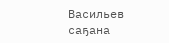Васильев саҕана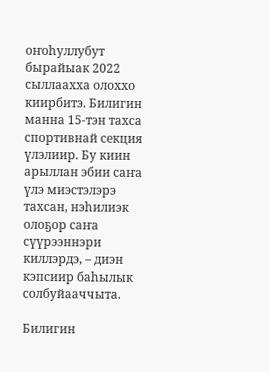оҥоһуллубут бырайыак 2022 сыллаахха олоххо киирбитэ. Билигин манна 15-тэн тахса спортивнай секция үлэлиир. Бу киин арыллан эбии саҥа үлэ миэстэлэрэ тахсан, нэһилиэк олоҕор саҥа сүүрээннэри киллэрдэ, – диэн кэпсиир баһылык солбуйааччыта.

Билигин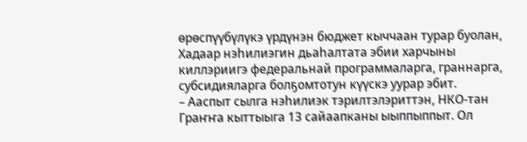өрөспүүбүлүкэ үрдүнэн бюджет кыччаан турар буолан, Хадаар нэһилиэгин дьаһалтата эбии харчыны киллэриигэ федеральнай программаларга, граннарга, субсидияларга болҕомтотун күүскэ уурар эбит.
– Ааспыт сылга нэһилиэк тэрилтэлэриттэн, НКО-тан Граҥҥа кыттыыга 13 сайаапканы ыыппыппыт. Ол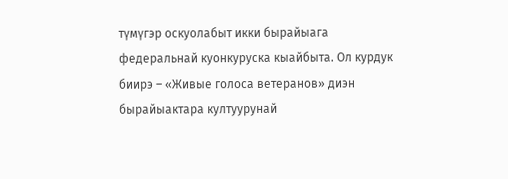түмүгэр оскуолабыт икки бырайыага федеральнай куонкуруска кыайбыта. Ол курдук биирэ – «Живые голоса ветеранов» диэн бырайыактара култуурунай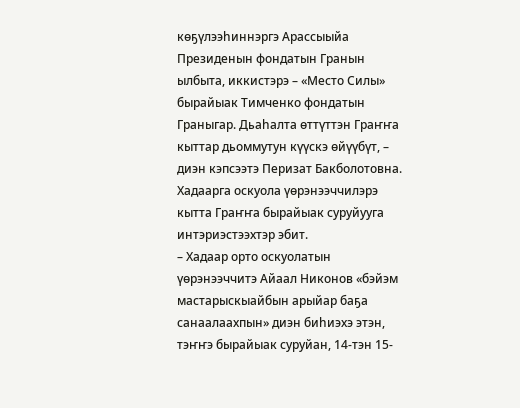көҕүлээһиннэргэ Арассыыйа Президенын фондатын Гранын ылбыта, иккистэрэ – «Место Силы» бырайыак Тимченко фондатын Граныгар. Дьаһалта өттүттэн Граҥҥа кыттар дьоммутун күүскэ өйүүбүт, – диэн кэпсээтэ Перизат Бакболотовна.
Хадаарга оскуола үөрэнээччилэрэ кытта Граҥҥа бырайыак суруйууга интэриэстээхтэр эбит.
– Хадаар орто оскуолатын үөрэнээччитэ Айаал Никонов «бэйэм мастарыскыайбын арыйар баҕа санаалаахпын» диэн биһиэхэ этэн, тэҥҥэ бырайыак суруйан, 14-тэн 15-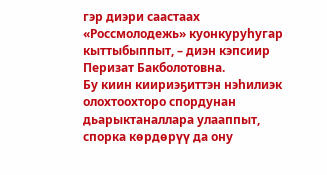гэр диэри саастаах «Россмолодежь» куонкуруһугар кыттыбыппыт, – диэн кэпсиир Перизат Бакболотовна.
Бу киин киириэҕиттэн нэһилиэк олохтоохторо спордунан дьарыктаналлара улааппыт, спорка көрдөрүү да ону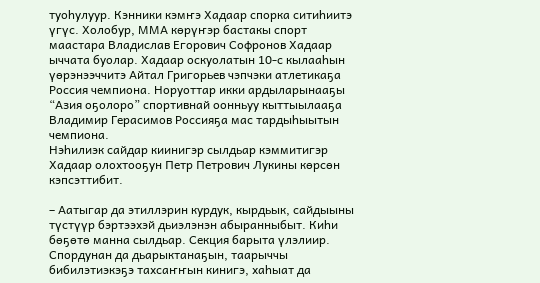туоһулуур. Кэнники кэмҥэ Хадаар спорка ситиһиитэ үгүс. Холобур, ММА көрүҥэр бастакы спорт маастара Владислав Егорович Софронов Хадаар ыччата буолар. Хадаар оскуолатын 10-с кылааһын үөрэнээччитэ Айтал Григорьев чэпчэки атлетикаҕа Россия чемпиона. Норуоттар икки ардыларынааҕы “Азия оҕолоро” спортивнай оонньуу кыттыылааҕа Владимир Герасимов Россияҕа мас тардыһыытын чемпиона.
Нэһилиэк сайдар киинигэр сылдьар кэммитигэр Хадаар олохтооҕун Петр Петрович Лукины көрсөн кэпсэттибит.

– Аатыгар да этиллэрин курдук, кырдьык, сайдыыны түстүүр бэртээхэй дьиэлэнэн абыранныбыт. Киһи бөҕөтө манна сылдьар. Секция барыта үлэлиир. Спордунан да дьарыктанаҕын, таарыччы бибилэтиэкэҕэ тахсаҥҥын кинигэ, хаһыат да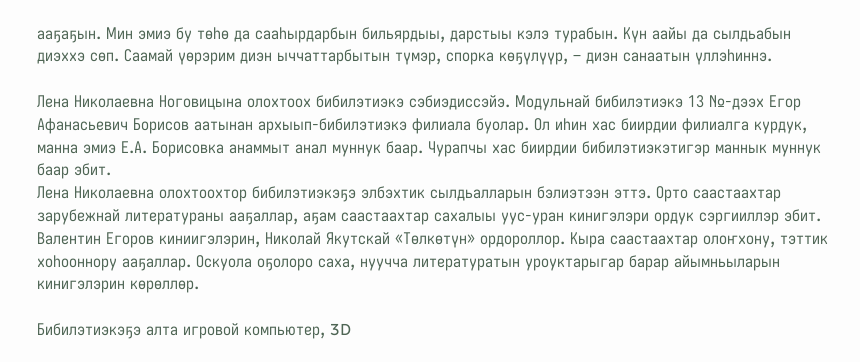ааҕаҕын. Мин эмиэ бу төһө да сааһырдарбын бильярдыы, дарстыы кэлэ турабын. Күн аайы да сылдьабын диэххэ сөп. Саамай үөрэрим диэн ыччаттарбытын түмэр, спорка көҕүлүүр, – диэн санаатын үллэһиннэ.

Лена Николаевна Ноговицына олохтоох бибилэтиэкэ сэбиэдиссэйэ. Модульнай бибилэтиэкэ 13 №-дээх Егор Афанасьевич Борисов аатынан архыып-бибилэтиэкэ филиала буолар. Ол иһин хас биирдии филиалга курдук, манна эмиэ Е.А. Борисовка анаммыт анал муннук баар. Чурапчы хас биирдии бибилэтиэкэтигэр маннык муннук баар эбит.
Лена Николаевна олохтоохтор бибилэтиэкэҕэ элбэхтик сылдьалларын бэлиэтээн эттэ. Орто саастаахтар зарубежнай литератураны ааҕаллар, аҕам саастаахтар сахалыы уус-уран кинигэлэри ордук сэргииллэр эбит. Валентин Егоров киниигэлэрин, Николай Якутскай «Төлкөтүн» ордороллор. Кыра саастаахтар олоҥхону, тэттик хоһооннору ааҕаллар. Оскуола оҕолоро саха, нуучча литературатын уроуктарыгар барар айымньыларын кинигэлэрин көрөллөр.

Бибилэтиэкэҕэ алта игровой компьютер, 3D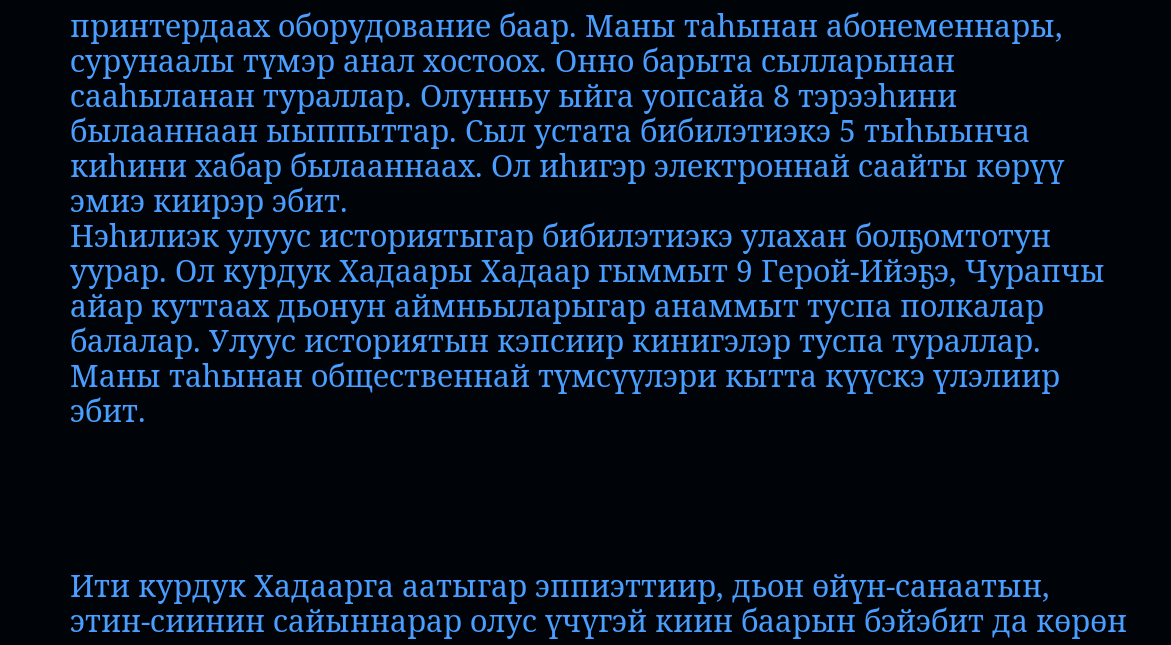принтердаах оборудование баар. Маны таһынан абонеменнары, сурунаалы түмэр анал хостоох. Онно барыта сылларынан сааһыланан тураллар. Олунньу ыйга уопсайа 8 тэрээһини былааннаан ыыппыттар. Сыл устата бибилэтиэкэ 5 тыһыынча киһини хабар былааннаах. Ол иһигэр электроннай саайты көрүү эмиэ киирэр эбит.
Нэһилиэк улуус историятыгар бибилэтиэкэ улахан болҕомтотун уурар. Ол курдук Хадаары Хадаар гыммыт 9 Герой-Ийэҕэ, Чурапчы айар куттаах дьонун аймньыларыгар анаммыт туспа полкалар балалар. Улуус историятын кэпсиир кинигэлэр туспа тураллар. Маны таһынан общественнай түмсүүлэри кытта күүскэ үлэлиир эбит.




Ити курдук Хадаарга аатыгар эппиэттиир, дьон өйүн-санаатын, этин-сиинин сайыннарар олус үчүгэй киин баарын бэйэбит да көрөн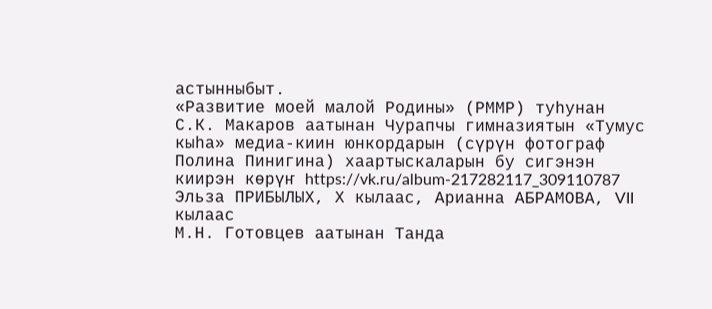астынныбыт.
«Развитие моей малой Родины» (РММР) туһунан С.К. Макаров аатынан Чурапчы гимназиятын «Тумус кыһа» медиа-киин юнкордарын (сүрүн фотограф Полина Пинигина) хаартыскаларын бу сигэнэн киирэн көрүҥ https://vk.ru/album-217282117_309110787
Эльза ПРИБЫЛЫХ, Х кылаас, Арианна АБРАМОВА, VII кылаас
М.Н. Готовцев аатынан Танда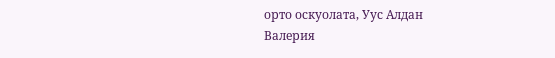орто оскуолата, Уус Алдан
Валерия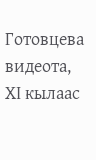Готовцева видеота, ХI кылаас